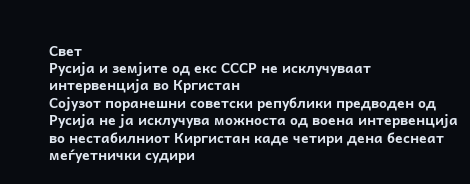Свет
Русија и земјите од екс СССР не исклучуваат интервенција во Кргистан
Сојузот поранешни советски републики предводен од Русија не ја исклучува можноста од воена интервенција во нестабилниот Киргистан каде четири дена беснеат меѓуетнички судири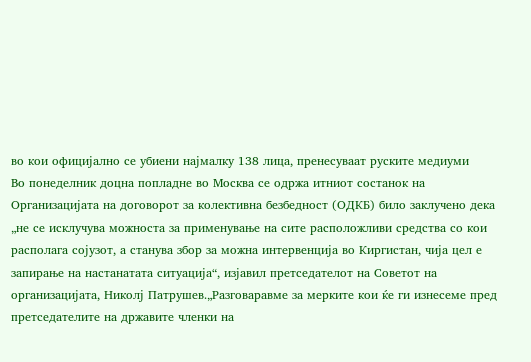во кои официјално се убиени најмалку 138 лица, пренесуваат руските медиуми
Во понеделник доцна попладне во Москва се одржа итниот состанок на Организацијата на договорот за колективна безбедност (ОДКБ) било заклучено дека „не се исклучува можноста за применување на сите расположливи средства со кои располага сојузот, а станува збор за можна интервенција во Киргистан, чија цел е запирање на настанатата ситуација“, изјавил претседателот на Советот на организацијата, Николј Патрушев.„Разговаравме за мерките кои ќе ги изнесеме пред претседателите на државите членки на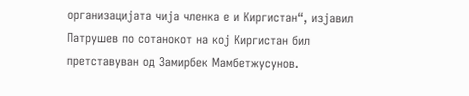организацијата чија членка е и Киргистан“, изјавил Патрушев по сотанокот на кој Киргистан бил претставуван од Замирбек Мамбетжусунов.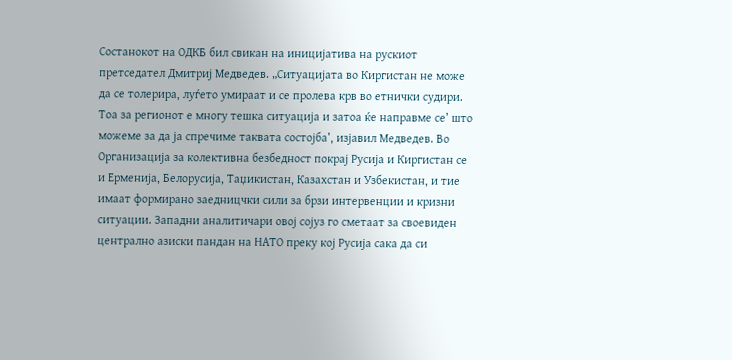Состанокот на ОДКБ бил свикан на иницијатива на рускиот претседател Дмитриј Медведев. „Ситуацијата во Киргистан не може да се толерира, луѓето умираат и се пролева крв во етнички судири. Тоа за регионот е многу тешка ситуација и затоа ќе направме се’ што можеме за да ја спречиме таквата состојба’, изјавил Медведев. Во Организација за колективна безбедност покрај Русија и Киргистан се и Ерменија, Белорусија, Таџикистан, Казахстан и Узбекистан, и тие имаат формирано заедницчки сили за брзи интервенции и кризни ситуации. Западни аналитичари овој сојуз го сметаат за своевиден централно азиски пандан на НАТО преку кој Русија сака да си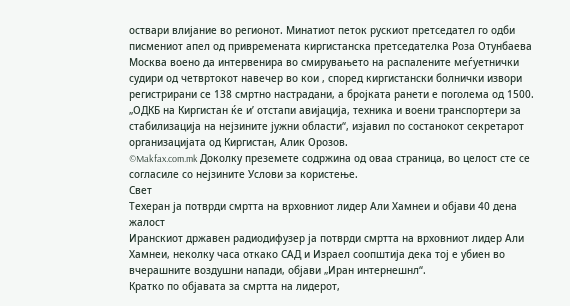оствари влијание во регионот. Минатиот петок рускиот претседател го одби писмениот апел од привремената киргистанска претседателка Роза Отунбаева Москва воено да интервенира во смирувањето на распалените меѓуетнички судири од четвртокот навечер во кои , според киргистански болнички извори регистрирани се 138 смртно настрадани, а бројката ранети е поголема од 1500. „ОДКБ на Киргистан ќе и’ отстапи авијација, техника и воени транспортери за стабилизација на нејзините јужни области“, изјавил по состанокот секретарот организацијата од Киргистан, Алик Орозов.
©Makfax.com.mk Доколку преземете содржина од оваа страница, во целост сте се согласиле со нејзините Услови за користење.
Свет
Техеран ја потврди смртта на врховниот лидер Али Хамнеи и објави 40 дена жалост
Иранскиот државен радиодифузер ја потврди смртта на врховниот лидер Али Хамнеи, неколку часа откако САД и Израел соопштија дека тој е убиен во вчерашните воздушни напади, објави „Иран интернешнл“.
Кратко по објавата за смртта на лидерот,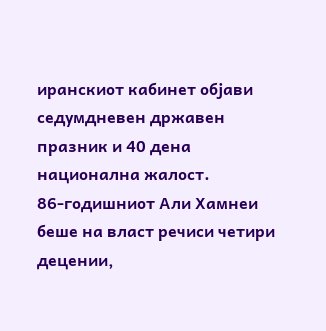иранскиот кабинет објави седумдневен државен празник и 40 дена национална жалост.
86-годишниот Али Хамнеи беше на власт речиси четири децении,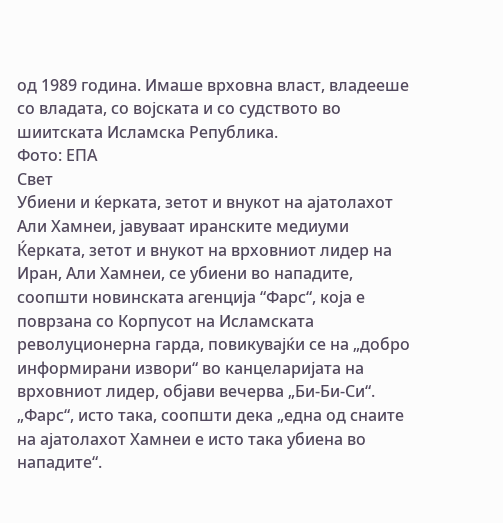од 1989 година. Имаше врховна власт, владееше со владата, со војската и со судството во шиитската Исламска Република.
Фото: ЕПА
Свет
Убиени и ќерката, зетот и внукот на ајатолахот Али Хамнеи, јавуваат иранските медиуми
Ќерката, зетот и внукот на врховниот лидер на Иран, Али Хамнеи, се убиени во нападите, соопшти новинската агенција “Фарс“, која е поврзана со Корпусот на Исламската револуционерна гарда, повикувајќи се на „добро информирани извори“ во канцеларијата на врховниот лидер, објави вечерва „Би-Би-Си“.
„Фарс“, исто така, соопшти дека „една од снаите на ајатолахот Хамнеи е исто така убиена во нападите“.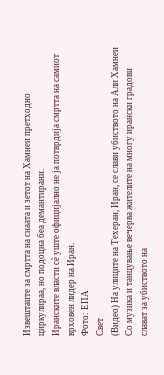Извештаите за смртта на снаата и зетот на Хамнеи претходно циркулираа, но подоцна беа демантирани.
Иранските власти сè уште официјално не ја потврдија смртта на самиот врховен лидер на Иран.
Фото: ЕПА
Свет
(Видео) На улиците на Техеран, Иран, се слави убиството на Али Хамнеи
Со музика и танцување вечерва жителите на многу ирански градови слават за убиството на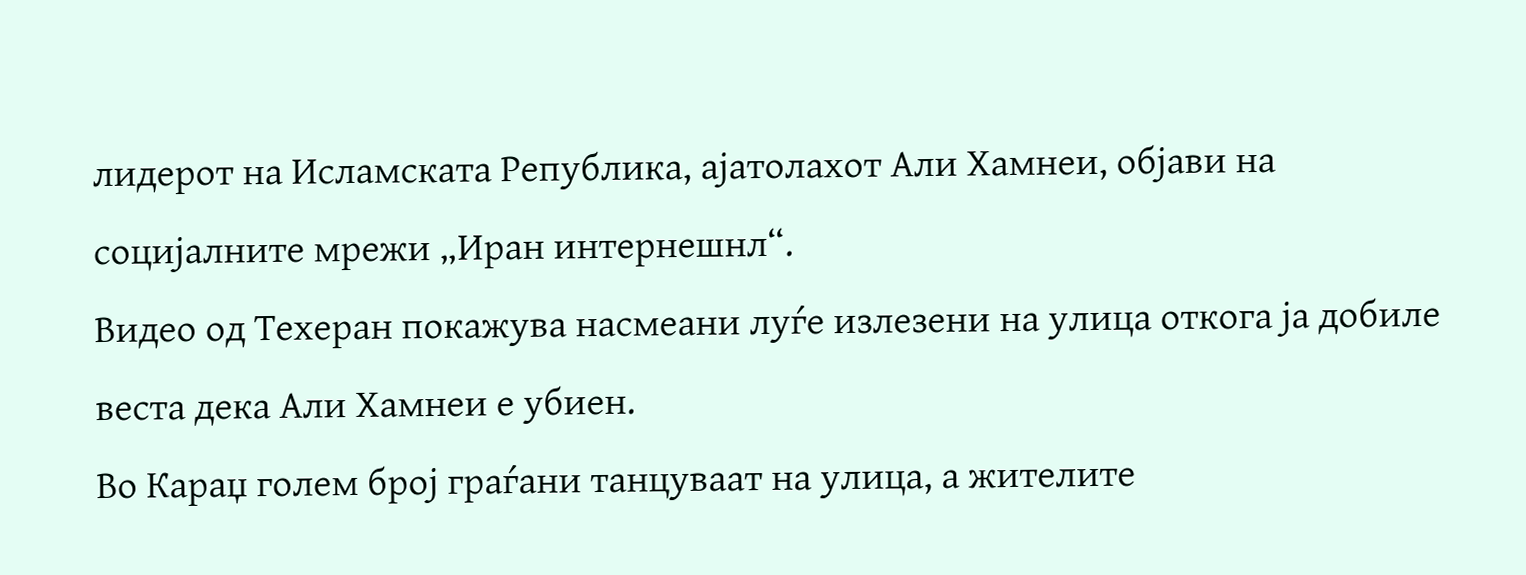лидерот на Исламската Република, ајатолахот Али Хамнеи, објави на социјалните мрежи „Иран интернешнл“.
Видео од Техеран покажува насмеани луѓе излезени на улица откога ја добиле веста дека Али Хамнеи е убиен.
Во Караџ голем број граѓани танцуваат на улица, а жителите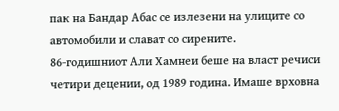пак на Бандар Абас се излезени на улиците со автомобили и слават со сирените.
86-годишниот Али Хамнеи беше на власт речиси четири децении, од 1989 година. Имаше врховна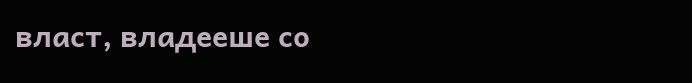власт, владееше со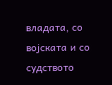владата, со војската и со судството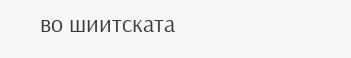во шиитската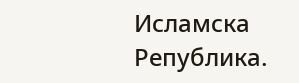Исламска Република.